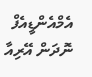އެމްއެންޑީއެފް ނޮދަން އޭރިއާ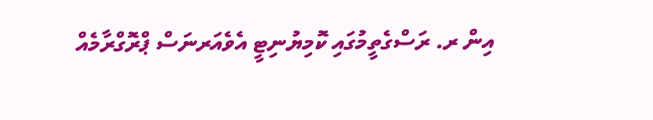އިން ރ. ރަސްގެތީމުގައި ކޮމިޔުނިޓީ އެވެއަރނަސް ޕްރޮގްރާމެއް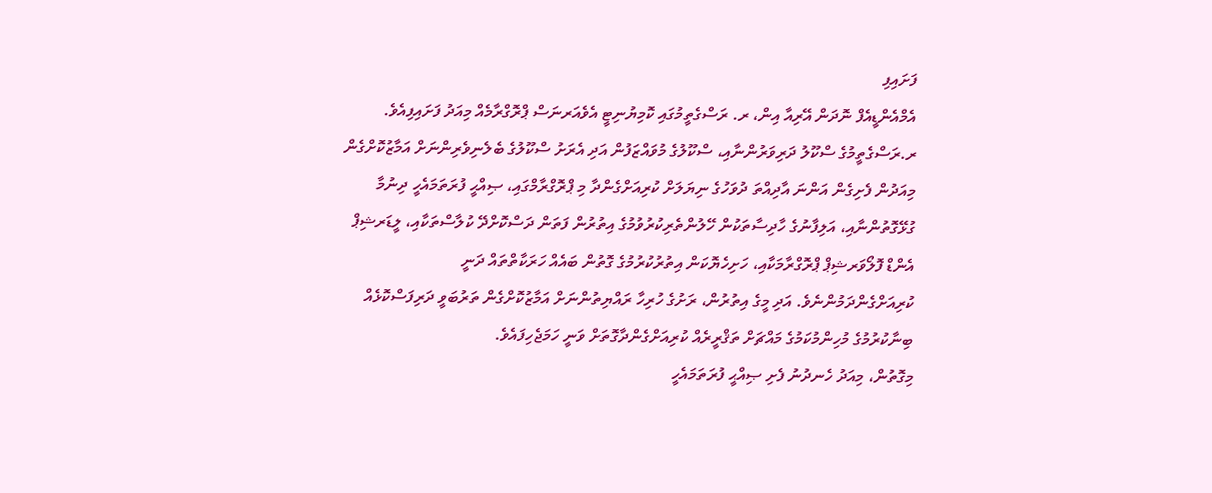ފަށައިފި
އެމްއެންޑީއެފް ނޮދަން އޭރިއާ އިން، ރ. ރަސްގެތީމުގައި ކޮމިޔުނިޓީ އެވެއަރނަސް ޕްރޮގްރާމެއް މިއަދު ފަށައިފިއެވެ.
ރ.ރަސްގެތީމުގެ ސްކޫލު ދަރިވަރުންނާއި، ސްކޫލުގެ މުވައްޒަފުން އަދި އެރަށު ސްކޫލުގެ ބެލެނިވެރިންނަށް އަމާޒުކޮށްގެން މިއަދުން ފެށިގެން އަންނަ އާދިއްތަ ދުވަހުގެ ނިޔަލަށް ކުރިއަށްގެންދާ މި ޕްރޮގްރާމްގައި، ޞިއްޙީ ފުރަތަމައެހީ ދިނުމާ ގުޅޭގޮތުންނާއި، އަލިފާނުގެ ހާދިސާތަކުން ހޭލުންތެރިކުރުވުމުގެ އިތުރުން ފަތަން ދަސްކޮށްދޭ ކުލާސްތަކާއި، ލީޑަރޝިޕް އެންޑް ފޮލޯވަރޝިޕް ޕްރޮގްރާމަކާއި، ހަށިހެޔޮކަން އިތުރުކުރުމުގެ ގޮތުން ބައެއް ހަރަކާތްތައް ދަނީ ކުރިއަށްގެންދަމުންނެވެ. އަދި މީގެ އިތުރުން، ރަށުގެ ހުރިހާ ރައްޔިތުންނަށް އަމާޒުކޮށްގެން ތަރުބަވީ ދަރިފަސްކޮޅެއް ބިނާކުރުމުގެ މުހިންމުކަމުގެ މައްޗަށް ތަޤްރީރެއް ކުރިއަށްގެންދާގޮތަށް ވަނީ ހަމަޖެހިފައެވެ.
މިގޮތުން، މިއަދު ހެނދުނު ފެށި ޞިއްޙީ ފުރަތަމައެހީ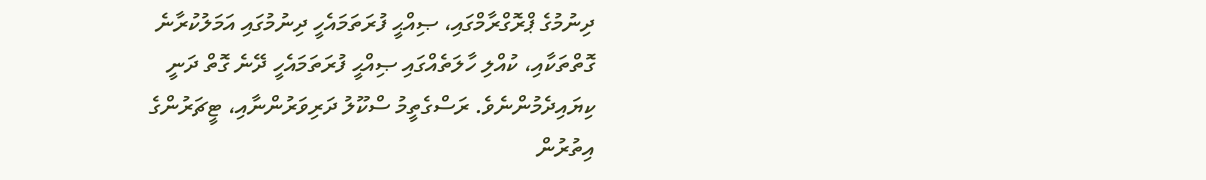ދިނުމުގެ ޕްރޮގްރާމްގައި، ޞިއްޙީ ފުރަތަމައެހީ ދިނުމުގައި އަމަލުކުރާނެ ގޮތްތަކާއި، ކުއްލި ހާލަތެއްގައި ޞިއްޙީ ފުރަތަމައެހީ ދޭނެ ގޮތް ދަނީ ކިޔައިދެމުންނެވެ. ރަސްގެތީމު ސްކޫލު ދަރިވަރުންނާއި، ޓީޗަރުންގެ އިތުރުން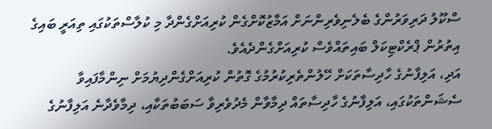ސްކޫލު ދަރިވަރުންގެ ބެލެނިވެރިންނަށް އަމާޒުކޮށްގެން ކުރިއަށްގެންދާ މި ކުލާސްތަކުގައި ތިއަރީ ބައިގެ އިތުރުން ޕްރެކްޓިކަލް ބައިތައްވެސް ކުރިއަށްގެންދެއެވެ.
އަދި، އަލިފާނުގެ ހާދިސާތަކަށް ހޭލުންތެރިކުރުމުގެ ގޮތުން ކުރިއަށްގެންދިޔުމަށް ނިންމާފައިވާ ސެޝަންތަކުގައި، އަލިފާނުގެ ހާދިސާތައް ދިމާވާން މެދުވެރިވާ ސަބަބުތަކާއި، ދިމާވެދާނެ އަލިފާނުގެ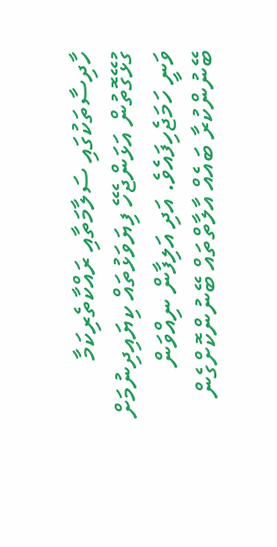ހާދިސާތަކުގައި ސަލާމަތާއި ރައްކާތެރިކަމާ ގުޅޭގޮތުން އަޅަންޖެހޭ ފިޔަވަޅުތައް ކިޔައިދިނުމަށް ވަނީ ހަމަޖެހިފައެވެ. އަދި އަލިފާން ނިއްވަން ބޭނުންކުރާ ބައެއް އާލާތްތައް ބޭނުންކޮށްގެން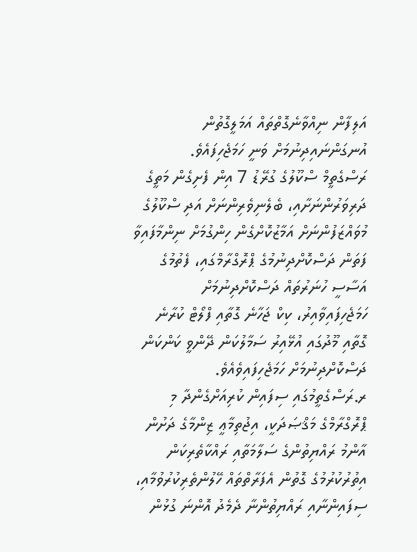އަލިފާން ނިއްވާނެގޮތްތައް އަމަލީގޮތުން އުނގަންނައިދިނުމަށް ވަނީ ހަމަޖެހިފައެވެ.
ރަސްގެތީމް ސްކޫލުގެ ގުރޭޑު 7 އިން ފެށިގެން މަތީގެ ދަރިވަރުންނަށާއި، ބެލެނިވެރިންނަށް އަދި ސްކޫލުގެ މުވައްޒަފުންނަށް އަމާޒުކޮށްގެން ހިންގުމަށް ނިންމާފައިވާ ފަތަން ދަސްކޮށްދިނުމުގެ ޕްރޮގްރާމްގައި، ފެތުމުގެ އަސާސީ ހުނަރުތައް ދަސްކޮށްދިނުމަށް ހަމަޖެހިފައިވާއިރު، ކިކް ޖަހާނެ ގޮތާއި ފްލޯޓް ކުރާނެ ގޮތާއި މޫދުގައި އުޅޭއިރު ސަމާލުކަން ދޭންވީ ކަންކަން ދަސްކޮށްދިނުމަށް ހަމަޖެހިފައިވެއެވެ.
ރ.ރަސްގެތީމުގައި ސިފައިން ކުރިއަށްގެންދާ މި ޕްރޮގްރާމްގެ މަޤްޞަދަކީ، އިޖުތިމާޢީ ޒިންމާގެ ދަށުން އާންމު ރައްޔިތުންގެ ސަލާމަތާއި ރައްކާތެރިކަން އިތުރުކުރުމުގެ ގޮތުން އެފަރާތްތައް ހޭލުންތެރިކުރުވުމާއި، ސިފައިންނާއި ރައްޔިތުންނާ ދެމެދު އޮންނަ ގުޅުން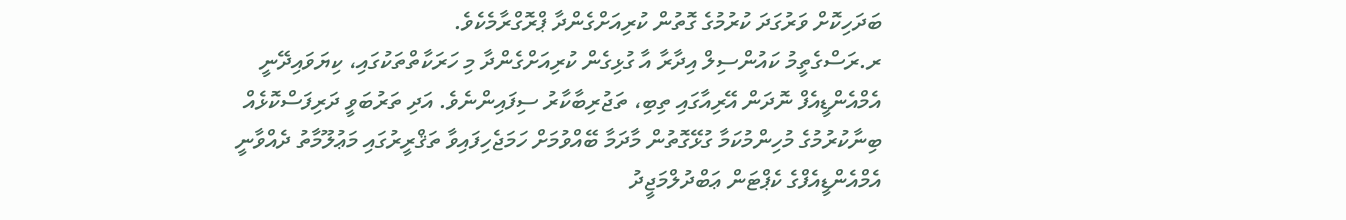ބަދަހިކޮށް ވަރުގަދަ ކުރުމުގެ ގޮތުން ކުރިއަށްގެންދާ ޕްރޮގްރާމެކެވެ.
ރ.ރަސްގެތީމު ކައުންސިލް އިދާރާ އާ ގުޅިގެން ކުރިއަށްގެންދާ މި ހަރަކާތްތަކުގައި، ކިޔަވައިދޭނީ އެމްއެންޑީއެފް ނޮދަން އޭރިއާގައި ތިބި، ތަޖުރިބާކާރު ސިފައިންނެވެ. އަދި ތަރުބަވީ ދަރިފަސްކޮޅެއް ބިނާކުރުމުގެ މުހިންމުކަމާ ގުޅޭގޮތުން މާދަމާ ބޭއްވުމަށް ހަމަޖެހިފައިވާ ތަޤްރީރުގައި މަޢުލޫމާތު ދެއްވާނީ އެމްއެންޑީއެފްގެ ކެޕްޓަން ޢަބްދުލްމަޖީދު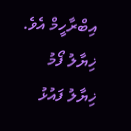އިބްރާހީމް އެވެ.
ޚިޔާލު ފޯމު
ޚިޔާލު ފައުޅު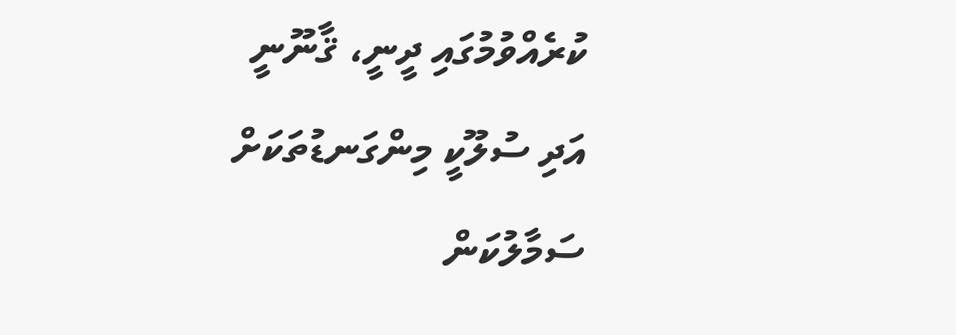ކުރެއްވުމުގައި ދީނީ، ޤާނޫނީ އަދި ސުލޫކީ މިންގަނޑުތަކަށް ސަމާލުކަން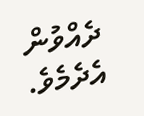ދެއްވުން އެދެމެވެ.